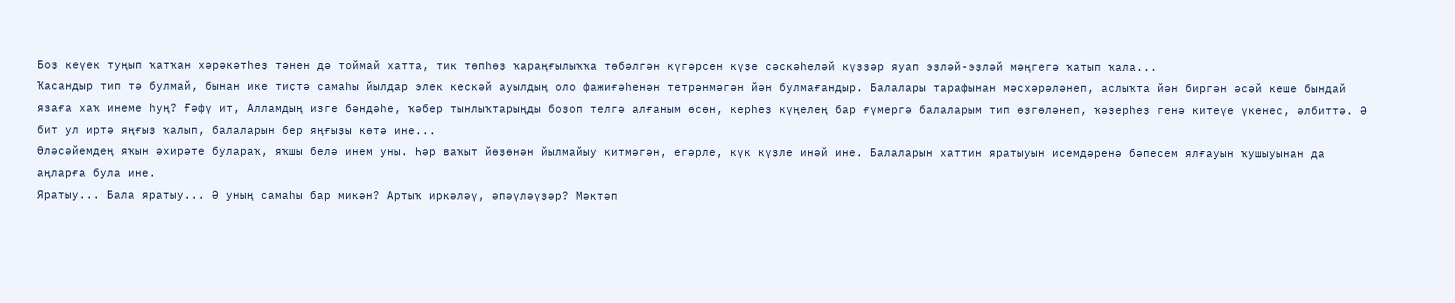Боҙ кеүек туңып ҡатҡан хәрәкәтһеҙ тәнен дә тоймай хатта, тик төпһөҙ ҡараңғылыҡҡа төбәлгән күгәрсен күҙе сәскәһеләй күҙҙәр яуап эҙләй-эҙләй мәңгегә ҡатып ҡала...
Ҡасандыр тип тә булмай, бынан ике тиҫтә самаһы йылдар элек кескәй ауылдың оло фажиғәһенән тетрәнмәгән йән булмағандыр. Балалары тарафынан мәсхәрәләнеп, аслыҡта йән биргән әсәй кеше бындай язаға хаҡ инеме һуң? Ғәфү ит, Алламдың изге бәндәһе, ҡәбер тынлыҡтарыңды боҙоп телгә алғаным өсөн, керһеҙ күңелең бар ғүмергә балаларым тип өҙгөләнеп, ҡәҙерһеҙ генә китеүе үкенес, әлбиттә. Ә бит ул иртә яңғыҙ ҡалып, балаларын бер яңғыҙы көтә ине...
Өләсәйемдең яҡын әхирәте булараҡ, яҡшы белә инем уны. Һәр ваҡыт йөҙөнән йылмайыу китмәгән, егәрле, күк күҙле инәй ине. Балаларын хаттин яратыуын исемдәренә бәпесем ялғауын ҡушыуынан да аңларға була ине.
Яратыу... Бала яратыу... Ә уның самаһы бар микән? Артыҡ иркәләү, әпәүләүҙәр? Мәктәп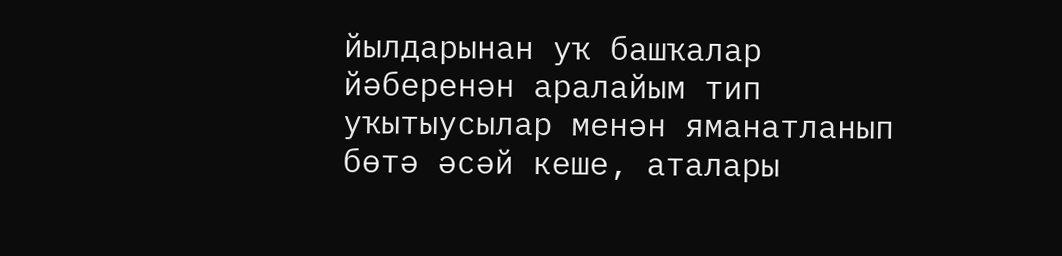йылдарынан уҡ башҡалар йәберенән аралайым тип уҡытыусылар менән яманатланып бөтә әсәй кеше, аталары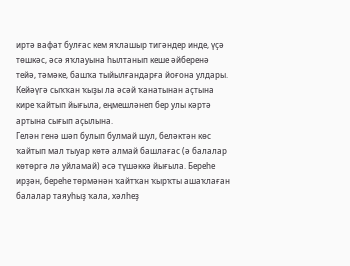иртә вафат булғас кем яҡлашыр тигәндер инде, үҫә төшкәс, әсә яҡлауына һылтанып кеше әйберенә тейә, тәмәке, башҡа тыйылғандарға йоғона улдары. Кейәүгә сыҡҡан ҡыҙы ла әсәй ҡанатынан аҫтына кире ҡайтып йығыла, еңмешләнеп бер улы кәртә артына сығып аҫылына.
Гелән генә шәп булып булмай шул, беләктән көс ҡайтып мал тыуар көтә алмай башлағас (ә балалар көтөргә лә уйламай) әсә түшәккә йығыла. Береһе ирҙән, береһе төрмәнән ҡайтҡан ҡырҡты ашаҡлаған балалар таяуһыҙ ҡала, хәлһеҙ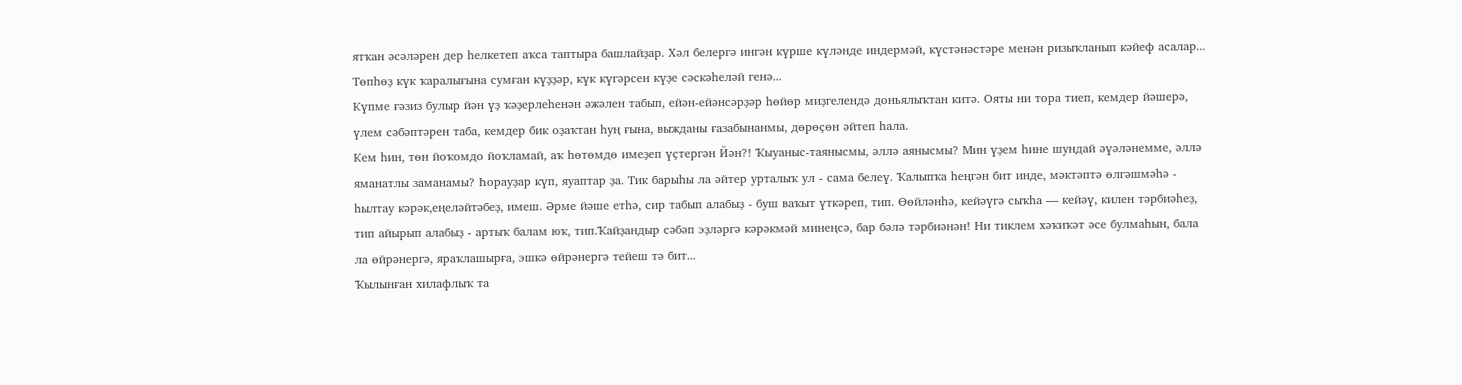ятҡан әсәләрен дер һелкетеп аҡса таптыра башлайҙар. Хәл белергә ингән күрше күләнде индермәй, күстәнәстәре менән ризыҡланып кәйеф асалар... Төпһөҙ күк ҡаралығына сумған күҙҙәр, күк күгәрсен күҙе сәскәһеләй генә...
Күпме ғәзиз булыр йән үҙ ҡәҙерлеһенән әжәлен табып, ейән-ейәнсәрҙәр һөйөр миҙгелендә доньялыҡтан китә. Ояты ни тора тиеп, кемдер йәшерә, үлем сәбәптәрен таба, кемдер бик оҙаҡтан һуң ғына, выжданы ғазабынанмы, дөрөҫөн әйтеп һала.
Кем һин, төн йоҡомдо йоҡламай, аҡ һөтөмдө имеҙеп үҫтергән Йән?! Ҡыуаныс-таянысмы, әллә аянысмы? Мин үҙем һине шундай әүәләнемме, әллә яманатлы заманамы? Һорауҙар күп, яуаптар ҙа. Тик барыһы ла әйтер урталыҡ ул - сама белеү. Ҡалыпҡа һеңгән бит инде, мәктәптә өлгәшмәһә - һылтау кәрәк,еңеләйтәбеҙ, имеш. Әрме йәше етһә, сир табып алабыҙ - буш ваҡыт үткәреп, тип. Өөйләнһә, кейәүгә сыҡһа — кейәү, килен тәрбиәһеҙ, тип айырып алабыҙ - артыҡ балам юҡ, тип.Ҡайҙандыр сәбәп эҙләргә кәрәкмәй минеңсә, бар бәлә тәрбиәнән! Ни тиклем хәҡиҡәт әсе булмаһын, бала ла өйрәнергә, яраҡлашырға, эшкә өйрәнергә тейеш тә бит...
Ҡылынған хилафлыҡ та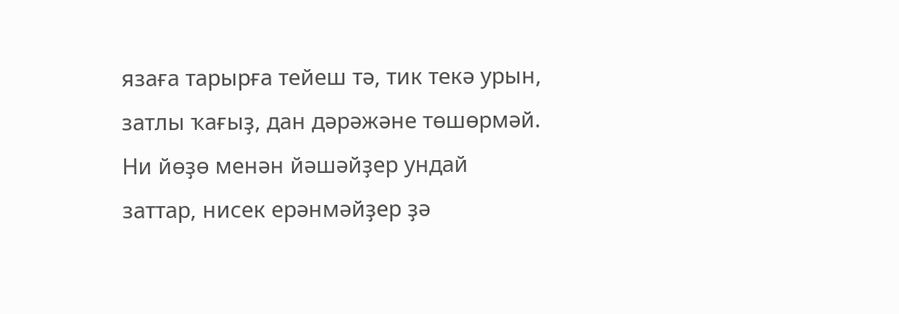язаға тарырға тейеш тә, тик текә урын, затлы ҡағыҙ, дан дәрәжәне төшөрмәй. Ни йөҙө менән йәшәйҙер ундай заттар, нисек ерәнмәйҙер ҙә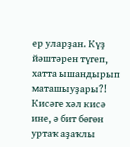ер уларҙан. Күҙ йәштәрен түгеп, хатта ышандырып маташыуҙары?!
Кисәге хәл кисә ине, ә бит бөгөн уртаҡ аҙаҡлы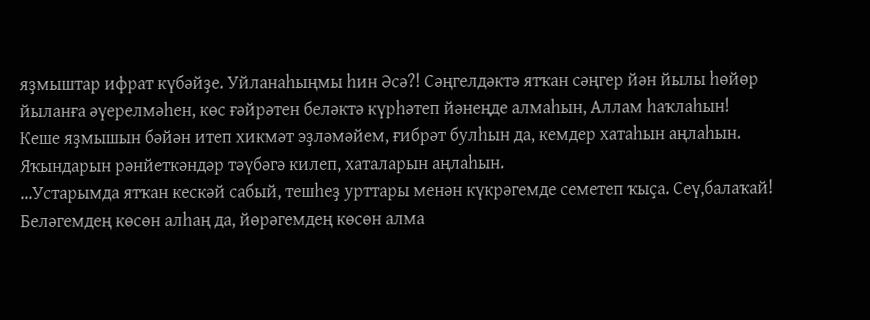яҙмыштар ифрат күбәйҙе. Уйланаһыңмы һин Әсә?! Сәңгелдәктә ятҡан сәңгер йән йылы һөйөр йыланға әүерелмәһен, көс ғәйрәтен беләктә күрһәтеп йәнеңде алмаһын, Аллам һаҡлаһын!
Кеше яҙмышын бәйән итеп хикмәт эҙләмәйем, ғибрәт булһын да, кемдер хатаһын аңлаһын. Яҡындарын рәнйеткәндәр тәүбәгә килеп, хаталарын аңлаһын.
...Устарымда ятҡан кескәй сабый, тешһеҙ урттары менән күкрәгемде семетеп ҡыҫа. Сеү,балаҡай! Беләгемдең көсөн алһаң да, йөрәгемдең көсөн алма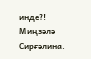инде?!
Миңзәлә Сирғәлина.